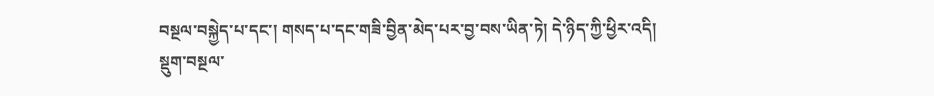བསྔལ་བསྐྱེད་པ་དང་། གསད་པ་དང་གཟི་བྱིན་མེད་པར་བྱ་བས་ཡིན་ཏེ། དེ་ཉིད་ཀྱི་ཕྱིར་འདི། སྡུག་བསྔལ་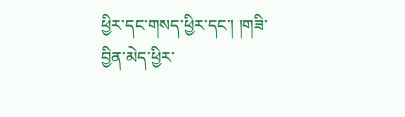ཕྱིར་དང་གསད་ཕྱིར་དང་། །གཟི་བྱིན་མེད་ཕྱིར་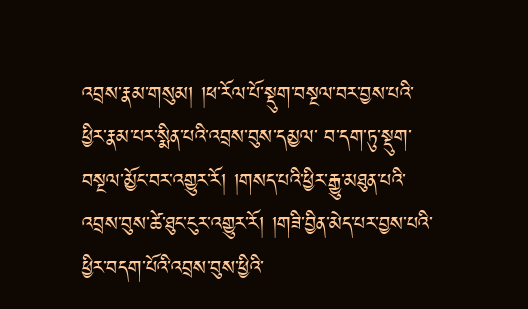འབྲས་རྣམ་གསུམ། །ཕ་རོལ་པོ་སྡུག་བསྔལ་བར་བྱས་པའི་ཕྱིར་རྣམ་པར་སྨིན་པའི་འབྲས་བུས་དམྱལ་ བ་དག་ཏུ་སྡུག་བསྔལ་མྱོང་བར་འགྱུར་རོ། །གསད་པའི་ཕྱིར་རྒྱུ་མཐུན་པའི་འབྲས་བུས་ཚེ་ཐུང་ངུར་འགྱུར་རོ། །གཟི་བྱིན་མེད་པར་བྱས་པའི་ཕྱིར་བདག་པོའི་འབྲས་བུས་ཕྱིའི་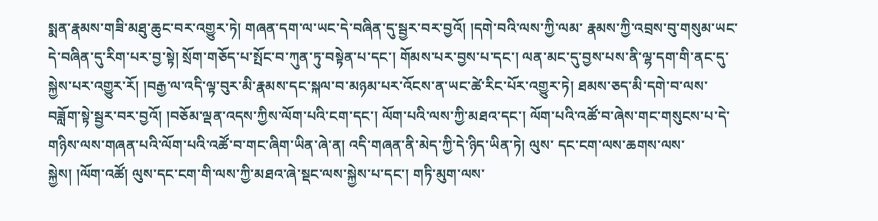སྨན་རྣམས་གཟི་མཐུ་ཆུང་བར་འགྱུར་ཏེ། གཞན་དག་ལ་ཡང་དེ་བཞིན་དུ་སྦྱར་བར་བྱའོ། །དགེ་བའི་ལས་ཀྱི་ལམ་ རྣམས་ཀྱི་འབྲས་བུ་གསུམ་ཡང་དེ་བཞིན་དུ་རིག་པར་བྱ་སྟེ། སྲོག་གཅོད་པ་སྤོང་བ་ཀུན་ཏུ་བསྟེན་པ་དང་། གོམས་པར་བྱས་པ་དང་། ལན་མང་དུ་བྱས་པས་ནི་ལྷ་དག་གི་ནང་དུ་སྐྱེས་པར་འགྱུར་རོ། །བརྒྱ་ལ་འདི་ལྟ་བུར་མི་རྣམས་དང་སྐལ་བ་མཉམ་པར་འོངས་ན་ཡང་ཚེ་རིང་པོར་འགྱུར་ཏེ། ཐམས་ཅད་མི་དགེ་བ་ལས་བཟློག་སྟེ་སྦྱར་བར་བྱའོ། །བཅོམ་ལྡན་འདས་ཀྱིས་ལོག་པའི་ངག་དང་། ལོག་པའི་ལས་ཀྱི་མཐའ་དང་། ལོག་པའི་འཚོ་བ་ཞེས་གང་གསུངས་པ་དེ་གཉིས་ལས་གཞན་པའི་ལོག་པའི་འཚོ་བ་གང་ཞིག་ཡིན་ཞེ་ན། འདི་གཞན་ནི་མེད་ཀྱི་དེ་ཉིད་ཡིན་ཏེ། ལུས་ དང་ངག་ལས་ཆགས་ལས་སྐྱེས། །ལོག་འཚོ། ལུས་དང་ངག་གི་ལས་ཀྱི་མཐའ་ཞེ་སྡང་ལས་སྐྱེས་པ་དང་། གཏི་མུག་ལས་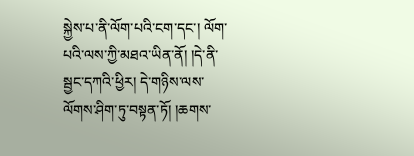སྐྱེས་པ་ནི་ལོག་པའི་ངག་དང་། ལོག་པའི་ལས་ཀྱི་མཐའ་ཡིན་ནོ། །དེ་ནི་སྦྱང་དཀའི་ཕྱིར། དེ་གཉིས་ལས་ལོགས་ཤིག་ཏུ་བསྟན་ཏོ། །ཆགས་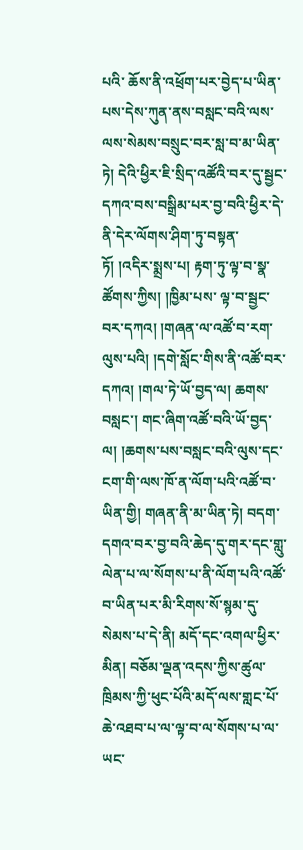པའི་ ཆོས་ནི་འཕྲོག་པར་བྱེད་པ་ཡིན་པས་དེས་ཀུན་ནས་བསླང་བའི་ལས་ལས་སེམས་བསྲུང་བར་སླ་བ་མ་ཡིན་ཏེ། དེའི་ཕྱིར་ཇི་སྲིད་འཚོའི་བར་དུ་སྦྱང་དཀའ་བས་བསྒྲིམ་པར་བྱ་བའི་ཕྱིར་དེ་ནི་དེར་ལོགས་ཤིག་ཏུ་བསྟན་ཏོ། །འདིར་སྨྲས་པ། རྟག་ཏུ་ལྟ་བ་སྣ་ཚོགས་ཀྱིས། །ཁྱིམ་པས་ ལྟ་བ་སྦྱང་བར་དཀའ། །གཞན་ལ་འཚོ་བ་རག་ལུས་པའི། །དགེ་སློང་གིས་ནི་འཚོ་བར་དཀའ། །གལ་ཏེ་ཡོ་བྱད་ལ། ཆགས་བསླང་། གང་ཞིག་འཚོ་བའི་ཡོ་བྱད་ལ། །ཆགས་པས་བསླང་བའི་ལུས་དང་ངག་གི་ལས་ཁོ་ན་ལོག་པའི་འཚོ་བ་ཡིན་གྱི། གཞན་ནི་མ་ཡིན་ཏེ། བདག་
དགའ་བར་བྱ་བའི་ཆེད་དུ་གར་དང་གླུ་ལེན་པ་ལ་སོགས་པ་ནི་ལོག་པའི་འཚོ་བ་ཡིན་པར་མི་རིགས་སོ་སྙམ་དུ་སེམས་པ་དེ་ནི། མདོ་དང་འགལ་ཕྱིར་མིན། བཅོམ་ལྡན་འདས་ཀྱིས་ཚུལ་ཁྲིམས་ཀྱི་ཕུང་པོའི་མདོ་ལས་གླང་པོ་ཆེ་འཐབ་པ་ལ་ལྟ་བ་ལ་སོགས་པ་ལ་ཡང་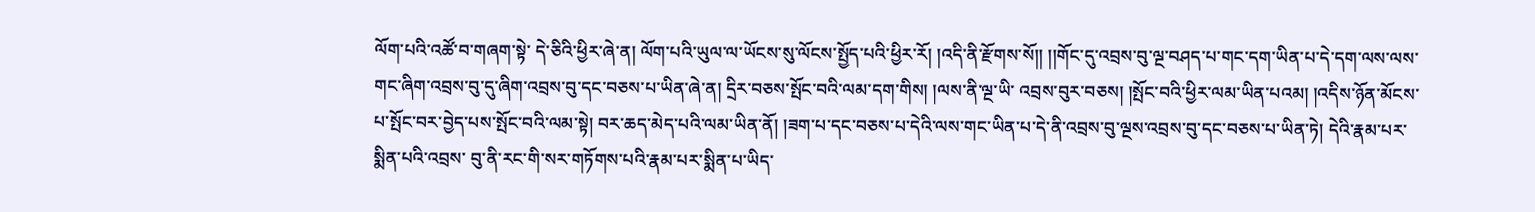ལོག་པའི་འཚོ་བ་གཞག་སྟེ་ དེ་ཅིའི་ཕྱིར་ཞེ་ན། ལོག་པའི་ཡུལ་ལ་ཡོངས་སུ་ལོངས་སྤྱོད་པའི་ཕྱིར་རོ། །འདི་ནི་རྫོགས་སོ།། །།གོང་དུ་འབྲས་བུ་ལྔ་བཤད་པ་གང་དག་ཡིན་པ་དེ་དག་ལས་ལས་གང་ཞིག་འབྲས་བུ་དུ་ཞིག་འབྲས་བུ་དང་བཅས་པ་ཡིན་ཞེ་ན། དྲིར་བཅས་སྤོང་བའི་ལམ་དག་གིས། །ལས་ནི་ལྔ་ཡི་ འབྲས་བུར་བཅས། །སྤོང་བའི་ཕྱིར་ལམ་ཡིན་པའམ། །འདིས་ཉོན་མོངས་པ་སྤོང་བར་བྱེད་པས་སྤོང་བའི་ལམ་སྟེ། བར་ཆད་མེད་པའི་ལམ་ཡིན་ནོ། །ཟག་པ་དང་བཅས་པ་དེའི་ལས་གང་ཡིན་པ་དེ་ནི་འབྲས་བུ་ལྔས་འབྲས་བུ་དང་བཅས་པ་ཡིན་ཏེ། དེའི་རྣམ་པར་སྨིན་པའི་འབྲས་ བུ་ནི་རང་གི་སར་གཏོགས་པའི་རྣམ་པར་སྨིན་པ་ཡིད་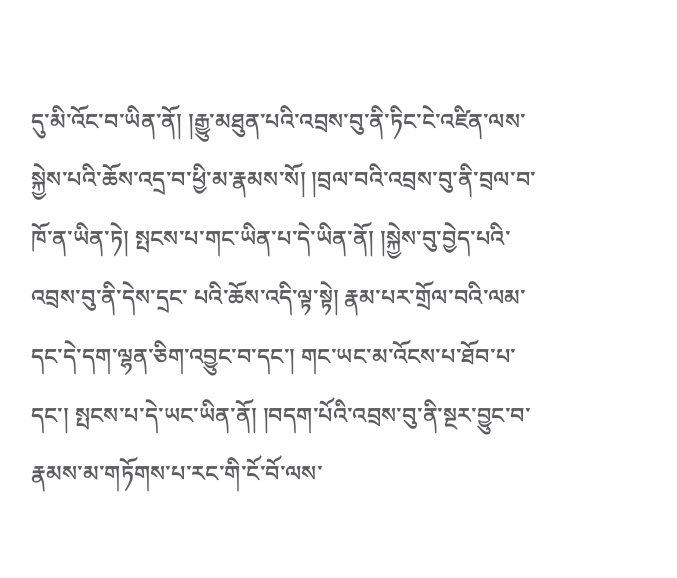དུ་མི་འོང་བ་ཡིན་ནོ། །རྒྱུ་མཐུན་པའི་འབྲས་བུ་ནི་ཏིང་ངེ་འཛིན་ལས་སྐྱེས་པའི་ཆོས་འདྲ་བ་ཕྱི་མ་རྣམས་སོ། །བྲལ་བའི་འབྲས་བུ་ནི་བྲལ་བ་ཁོ་ན་ཡིན་ཏེ། སྤངས་པ་གང་ཡིན་པ་དེ་ཡིན་ནོ། །སྐྱེས་བུ་བྱེད་པའི་འབྲས་བུ་ནི་དེས་དྲང་ པའི་ཆོས་འདི་ལྟ་སྟེ། རྣམ་པར་གྲོལ་བའི་ལམ་དང་དེ་དག་ལྷན་ཅིག་འབྱུང་བ་དང་། གང་ཡང་མ་འོངས་པ་ཐོབ་པ་དང་། སྤངས་པ་དེ་ཡང་ཡིན་ནོ། །བདག་པོའི་འབྲས་བུ་ནི་སྔར་བྱུང་བ་རྣམས་མ་གཏོགས་པ་རང་གི་ངོ་བོ་ལས་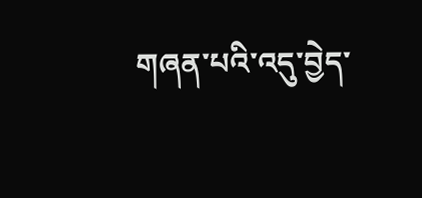གཞན་པའི་འདུ་བྱེད་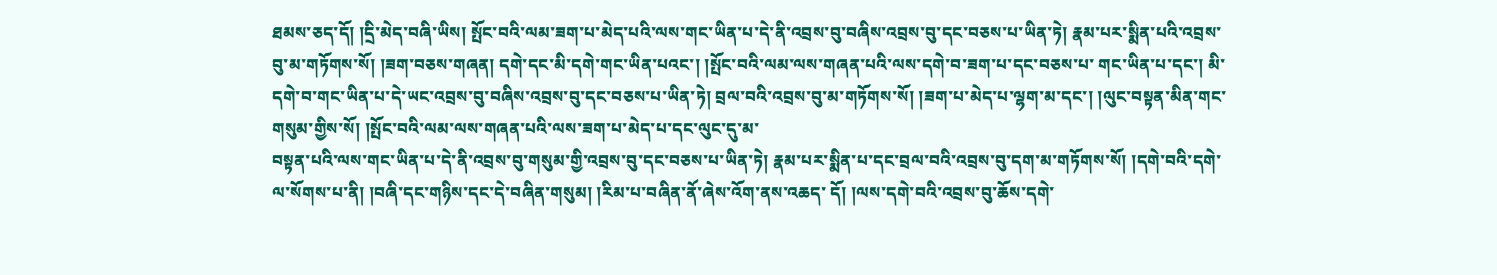ཐམས་ཅད་དོ། །དྲི་མེད་བཞི་ཡིས། སྤོང་བའི་ལམ་ཟག་པ་མེད་པའི་ལས་གང་ཡིན་པ་དེ་ནི་འབྲས་བུ་བཞིས་འབྲས་བུ་དང་བཅས་པ་ཡིན་ཏེ། རྣམ་པར་སྨིན་པའི་འབྲས་བུ་མ་གཏོགས་སོ། །ཟག་བཅས་གཞན། དགེ་དང་མི་དགེ་གང་ཡིན་པའང་། །སྤོང་བའི་ལམ་ལས་གཞན་པའི་ལས་དགེ་བ་ཟག་པ་དང་བཅས་པ་ གང་ཡིན་པ་དང་། མི་དགེ་བ་གང་ཡིན་པ་དེ་ཡང་འབྲས་བུ་བཞིས་འབྲས་བུ་དང་བཅས་པ་ཡིན་ཏེ། བྲལ་བའི་འབྲས་བུ་མ་གཏོགས་སོ། །ཟག་པ་མེད་པ་ལྷག་མ་དང་། །ལུང་བསྟན་མིན་གང་གསུམ་གྱིས་སོ། །སྤོང་བའི་ལམ་ལས་གཞན་པའི་ལས་ཟག་པ་མེད་པ་དང་ལུང་དུ་མ་
བསྟན་པའི་ལས་གང་ཡིན་པ་དེ་ནི་འབྲས་བུ་གསུམ་གྱི་འབྲས་བུ་དང་བཅས་པ་ཡིན་ཏེ། རྣམ་པར་སྨིན་པ་དང་བྲལ་བའི་འབྲས་བུ་དག་མ་གཏོགས་སོ། །དགེ་བའི་དགེ་ལ་སོགས་པ་ནི། །བཞི་དང་གཉིས་དང་དེ་བཞིན་གསུམ། །རིམ་པ་བཞིན་ནོ་ཞེས་འོག་ནས་འཆད་ དོ། །ལས་དགེ་བའི་འབྲས་བུ་ཆོས་དགེ་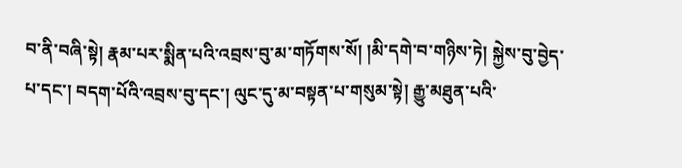བ་ནི་བཞི་སྟེ། རྣམ་པར་སྨིན་པའི་འབྲས་བུ་མ་གཏོགས་སོ། །མི་དགེ་བ་གཉིས་ཏེ། སྐྱེས་བུ་བྱེད་པ་དང་། བདག་པོའི་འབྲས་བུ་དང་། ལུང་དུ་མ་བསྟན་པ་གསུམ་སྟེ། རྒྱུ་མཐུན་པའི་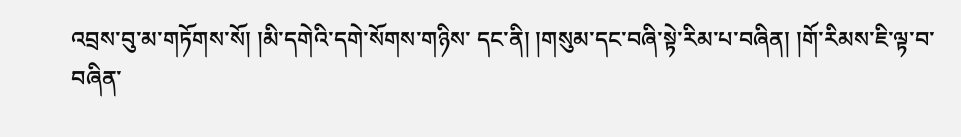འབྲས་བུ་མ་གཏོགས་སོ། །མི་དགེའི་དགེ་སོགས་གཉིས་ དང་ནི། །གསུམ་དང་བཞི་སྟེ་རིམ་པ་བཞིན། །གོ་རིམས་ཇི་ལྟ་བ་བཞིན་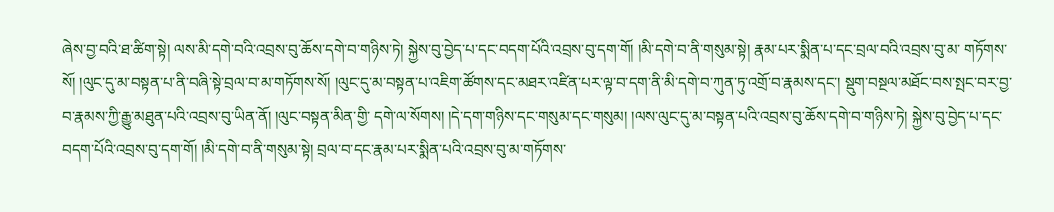ཞེས་བྱ་བའི་ཐ་ཚིག་སྟེ། ལས་མི་དགེ་བའི་འབྲས་བུ་ཆོས་དགེ་བ་གཉིས་ཏེ། སྐྱེས་བུ་བྱེད་པ་དང་བདག་པོའི་འབྲས་བུ་དག་གོ། །མི་དགེ་བ་ནི་གསུམ་སྟེ། རྣམ་པར་སྨིན་པ་དང་བྲལ་བའི་འབྲས་བུ་མ་ གཏོགས་སོ། །ལུང་དུ་མ་བསྟན་པ་ནི་བཞི་སྟེ་བྲལ་བ་མ་གཏོགས་སོ། །ལུང་དུ་མ་བསྟན་པ་འཇིག་ཚོགས་དང་མཐར་འཛིན་པར་ལྟ་བ་དག་ནི་མི་དགེ་བ་ཀུན་ཏུ་འགྲོ་བ་རྣམས་དང་། སྡུག་བསྔལ་མཐོང་བས་སྤང་བར་བྱ་བ་རྣམས་ཀྱི་རྒྱུ་མཐུན་པའི་འབྲས་བུ་ཡིན་ནོ། །ལུང་བསྟན་མིན་གྱི་ དགེ་ལ་སོགས། །དེ་དག་གཉིས་དང་གསུམ་དང་གསུམ། །ལས་ལུང་དུ་མ་བསྟན་པའི་འབྲས་བུ་ཆོས་དགེ་བ་གཉིས་ཏེ། སྐྱེས་བུ་བྱེད་པ་དང་བདག་པོའི་འབྲས་བུ་དག་གོ། །མི་དགེ་བ་ནི་གསུམ་སྟེ། བྲལ་བ་དང་རྣམ་པར་སྨིན་པའི་འབྲས་བུ་མ་གཏོགས་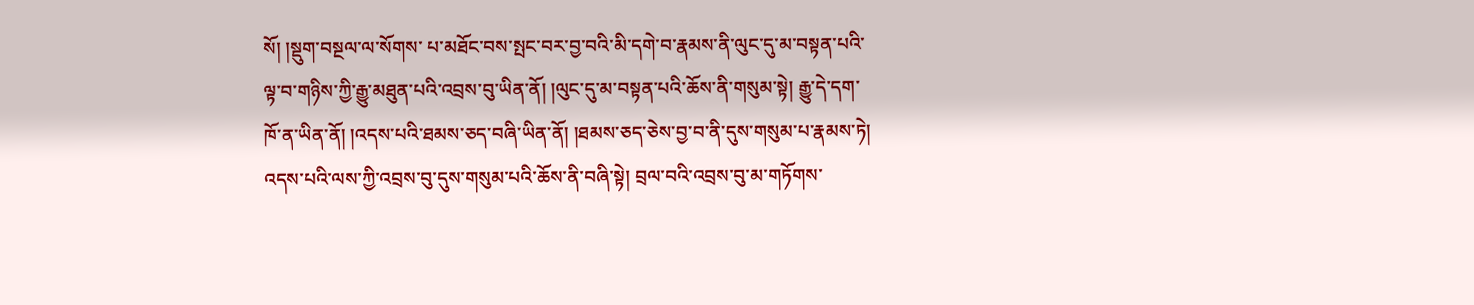སོ། །སྡུག་བསྔལ་ལ་སོགས་ པ་མཐོང་བས་སྤང་བར་བྱ་བའི་མི་དགེ་བ་རྣམས་ནི་ལུང་དུ་མ་བསྟན་པའི་ལྟ་བ་གཉིས་ཀྱི་རྒྱུ་མཐུན་པའི་འབྲས་བུ་ཡིན་ནོ། །ལུང་དུ་མ་བསྟན་པའི་ཆོས་ནི་གསུམ་སྟེ། རྒྱུ་དེ་དག་ཁོ་ན་ཡིན་ནོ། །འདས་པའི་ཐམས་ཅད་བཞི་ཡིན་ནོ། །ཐམས་ཅད་ཅེས་བྱ་བ་ནི་དུས་གསུམ་པ་རྣམས་ཏེ། འདས་པའི་ལས་ཀྱི་འབྲས་བུ་དུས་གསུམ་པའི་ཆོས་ནི་བཞི་སྟེ། བྲལ་བའི་འབྲས་བུ་མ་གཏོགས་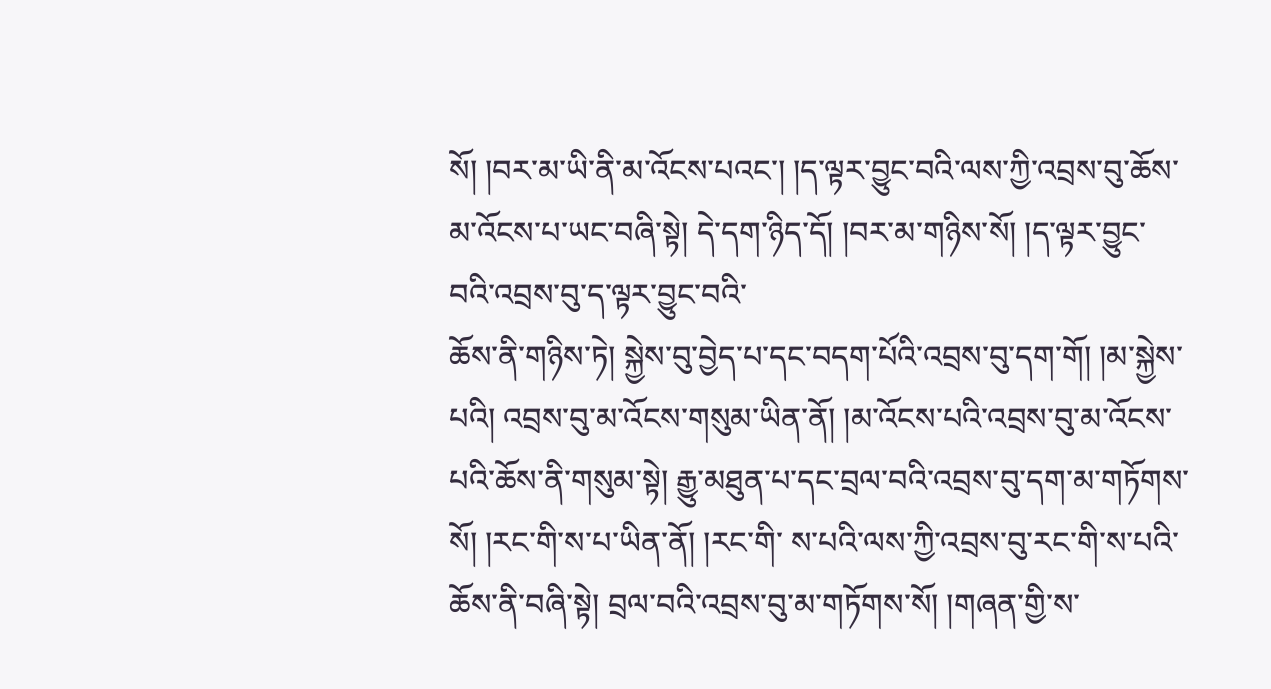སོ། །བར་མ་ཡི་ནི་མ་འོངས་པའང་། །ད་ལྟར་བྱུང་བའི་ལས་ཀྱི་འབྲས་བུ་ཆོས་མ་འོངས་པ་ཡང་བཞི་སྟེ། དེ་དག་ཉིད་དོ། །བར་མ་གཉིས་སོ། །ད་ལྟར་བྱུང་བའི་འབྲས་བུ་ད་ལྟར་བྱུང་བའི་
ཆོས་ནི་གཉིས་ཏེ། སྐྱེས་བུ་བྱེད་པ་དང་བདག་པོའི་འབྲས་བུ་དག་གོ། །མ་སྐྱེས་པའི། འབྲས་བུ་མ་འོངས་གསུམ་ཡིན་ནོ། །མ་འོངས་པའི་འབྲས་བུ་མ་འོངས་པའི་ཆོས་ནི་གསུམ་སྟེ། རྒྱུ་མཐུན་པ་དང་བྲལ་བའི་འབྲས་བུ་དག་མ་གཏོགས་སོ། །རང་གི་ས་པ་ཡིན་ནོ། །རང་གི་ ས་པའི་ལས་ཀྱི་འབྲས་བུ་རང་གི་ས་པའི་ཆོས་ནི་བཞི་སྟེ། བྲལ་བའི་འབྲས་བུ་མ་གཏོགས་སོ། །གཞན་གྱི་ས་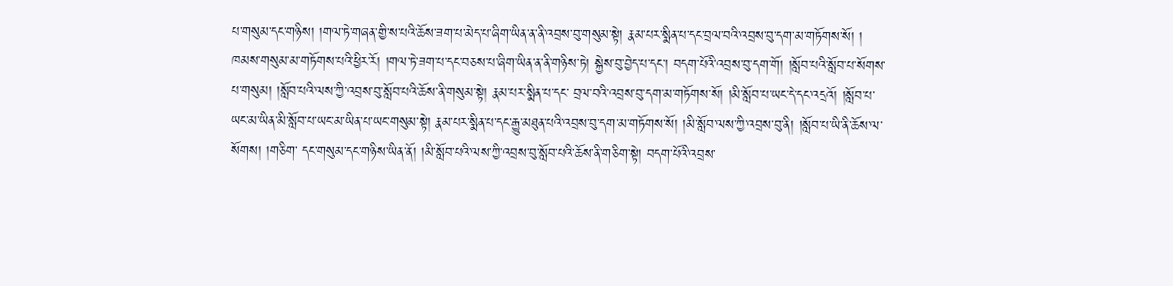པ་གསུམ་དང་གཉིས། །གལ་ཏེ་གཞན་གྱི་ས་པའི་ཆོས་ཟག་པ་མེད་པ་ཞིག་ཡིན་ན་ནི་འབྲས་བུ་གསུམ་སྟེ། རྣམ་པར་སྨིན་པ་དང་བྲལ་བའི་འབྲས་བུ་དག་མ་གཏོགས་སོ། ། ཁམས་གསུམ་མ་གཏོགས་པའི་ཕྱིར་རོ། །གལ་ཏེ་ཟག་པ་དང་བཅས་པ་ཞིག་ཡིན་ན་ནི་གཉིས་ཏེ། སྐྱེས་བུ་བྱེད་པ་དང་། བདག་པོའི་འབྲས་བུ་དག་གོ། །སློབ་པའི་སློབ་པ་སོགས་པ་གསུམ། །སློབ་པའི་ལས་ཀྱི་འབྲས་བུ་སློབ་པའི་ཆོས་ནི་གསུམ་སྟེ། རྣམ་པར་སྨིན་པ་དང་ བྲལ་བའི་འབྲས་བུ་དག་མ་གཏོགས་སོ། །མི་སློབ་པ་ཡང་དེ་དང་འདྲའོ། །སློབ་པ་ཡང་མ་ཡིན་མི་སློབ་པ་ཡང་མ་ཡིན་པ་ཡང་གསུམ་སྟེ། རྣམ་པར་སྨིན་པ་དང་རྒྱུ་མཐུན་པའི་འབྲས་བུ་དག་མ་གཏོགས་སོ། །མི་སློབ་ལས་ཀྱི་འབྲས་བུ་ནི། །སློབ་པ་ཡི་ནི་ཆོས་ལ་སོགས། །གཅིག་ དང་གསུམ་དང་གཉིས་ཡིན་ནོ། །མི་སློབ་པའི་ལས་ཀྱི་འབྲས་བུ་སློབ་པའི་ཆོས་ནི་གཅིག་སྟེ། བདག་པོའི་འབྲས་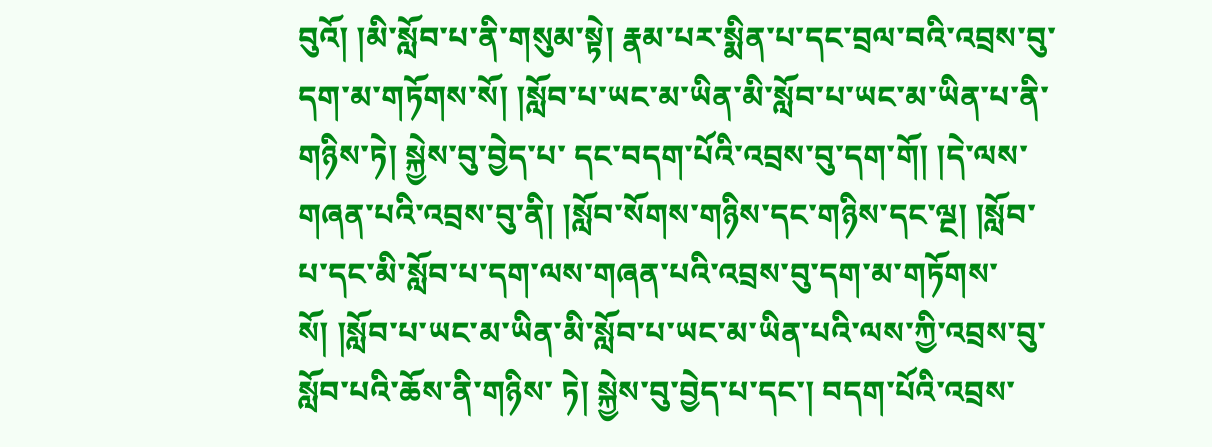བུའོ། །མི་སློབ་པ་ནི་གསུམ་སྟེ། རྣམ་པར་སྨིན་པ་དང་བྲལ་བའི་འབྲས་བུ་དག་མ་གཏོགས་སོ། །སློབ་པ་ཡང་མ་ཡིན་མི་སློབ་པ་ཡང་མ་ཡིན་པ་ནི་གཉིས་ཏེ། སྐྱེས་བུ་བྱེད་པ་ དང་བདག་པོའི་འབྲས་བུ་དག་གོ། །དེ་ལས་གཞན་པའི་འབྲས་བུ་ནི། །སློབ་སོགས་གཉིས་དང་གཉིས་དང་ལྔ། །སློབ་པ་དང་མི་སློབ་པ་དག་ལས་གཞན་པའི་འབྲས་བུ་དག་མ་གཏོགས་སོ། །སློབ་པ་ཡང་མ་ཡིན་མི་སློབ་པ་ཡང་མ་ཡིན་པའི་ལས་ཀྱི་འབྲས་བུ་སློབ་པའི་ཆོས་ནི་གཉིས་ ཏེ། སྐྱེས་བུ་བྱེད་པ་དང་། བདག་པོའི་འབྲས་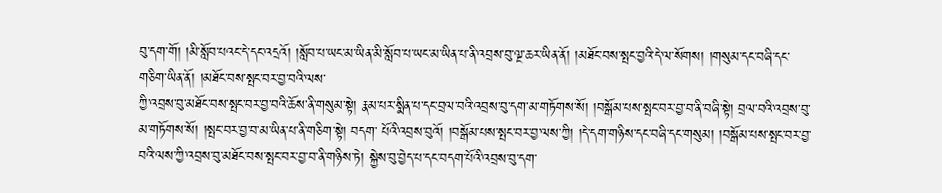བུ་དག་གོ། །མི་སློབ་པའང་དེ་དང་འདྲའོ། །སློབ་པ་ཡང་མ་ཡིན་མི་སློབ་པ་ཡང་མ་ཡིན་པ་ནི་འབྲས་བུ་ལྔ་ཆར་ཡིན་ནོ། །མཐོང་བས་སྤང་བྱའི་དེ་ལ་སོགས། །གསུམ་དང་བཞི་དང་གཅིག་ཡིན་ནོ། །མཐོང་བས་སྤང་བར་བྱ་བའི་ལས་
ཀྱི་འབྲས་བུ་མཐོང་བས་སྤང་བར་བྱ་བའི་ཆོས་ནི་གསུམ་སྟེ། རྣམ་པར་སྨིན་པ་དང་བྲལ་བའི་འབྲས་བུ་དག་མ་གཏོགས་སོ། །བསྒོམ་པས་སྤང་བར་བྱ་བ་ནི་བཞི་སྟེ། བྲལ་བའི་འབྲས་བུ་མ་གཏོགས་སོ། །སྤང་བར་བྱ་བ་མ་ཡིན་པ་ནི་གཅིག་སྟེ། བདག་ པོའི་འབྲས་བུའོ། །བསྒོམ་པས་སྤང་བར་བྱ་ལས་ཀྱི། །དེ་དག་གཉིས་དང་བཞི་དང་གསུམ། །བསྒོམ་པས་སྤང་བར་བྱ་བའི་ལས་ཀྱི་འབྲས་བུ་མཐོང་བས་སྤང་བར་བྱ་བ་ནི་གཉིས་ཏེ། སྐྱེས་བུ་བྱེད་པ་དང་བདག་པོའི་འབྲས་བུ་དག་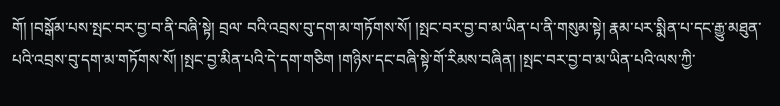གོ། །བསྒོམ་པས་སྤང་བར་བྱ་བ་ནི་བཞི་སྟེ། བྲལ་ བའི་འབྲས་བུ་དག་མ་གཏོགས་སོ། །སྤང་བར་བྱ་བ་མ་ཡིན་པ་ནི་གསུམ་སྟེ། རྣམ་པར་སྨིན་པ་དང་རྒྱུ་མཐུན་པའི་འབྲས་བུ་དག་མ་གཏོགས་སོ། །སྤང་བྱ་མིན་པའི་དེ་དག་གཅིག །གཉིས་དང་བཞི་སྟེ་གོ་རིམས་བཞིན། །སྤང་བར་བྱ་བ་མ་ཡིན་པའི་ལས་ཀྱི་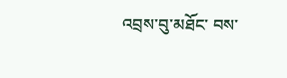འབྲས་བུ་མཐོང་ བས་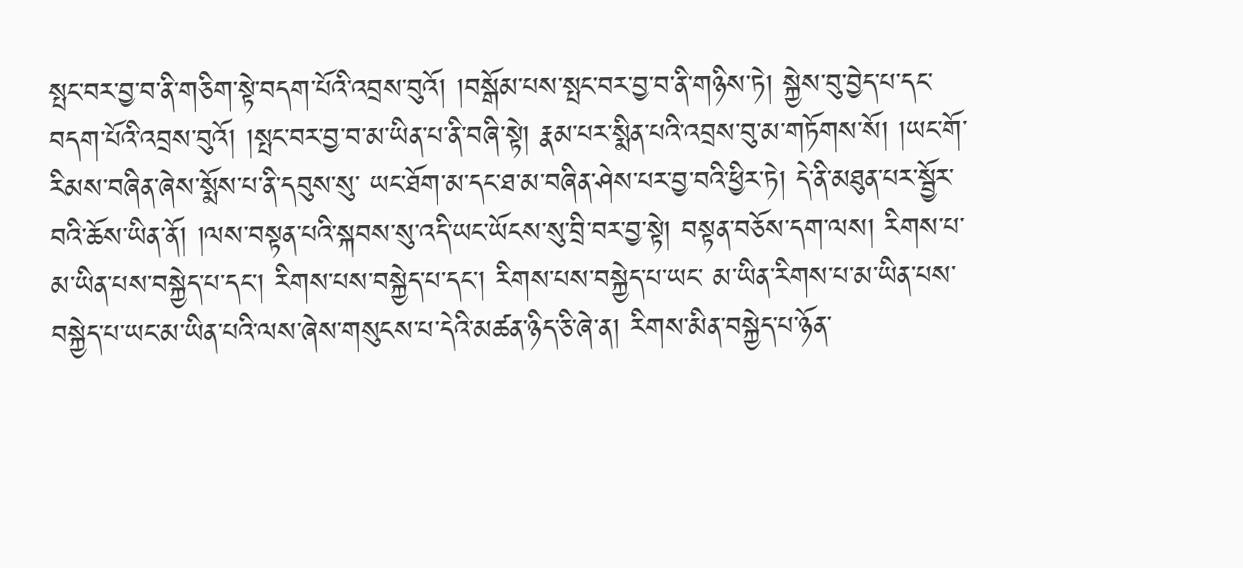སྤང་བར་བྱ་བ་ནི་གཅིག་སྟེ་བདག་པོའི་འབྲས་བུའོ། །བསྒོམ་པས་སྤང་བར་བྱ་བ་ནི་གཉིས་ཏེ། སྐྱེས་བུ་བྱེད་པ་དང་བདག་པོའི་འབྲས་བུའོ། །སྤང་བར་བྱ་བ་མ་ཡིན་པ་ནི་བཞི་སྟེ། རྣམ་པར་སྨིན་པའི་འབྲས་བུ་མ་གཏོགས་སོ། །ཡང་གོ་རིམས་བཞིན་ཞེས་སྨོས་པ་ནི་དབུས་སུ་ ཡང་ཐོག་མ་དང་ཐ་མ་བཞིན་ཤེས་པར་བྱ་བའི་ཕྱིར་ཏེ། དེ་ནི་མཐུན་པར་སྦྱོར་བའི་ཆོས་ཡིན་ནོ། །ལས་བསྟན་པའི་སྐབས་སུ་འདི་ཡང་ཡོངས་སུ་བྲི་བར་བྱ་སྟེ། བསྟན་བཅོས་དག་ལས། རིགས་པ་མ་ཡིན་པས་བསྐྱེད་པ་དང་། རིགས་པས་བསྐྱེད་པ་དང་། རིགས་པས་བསྐྱེད་པ་ཡང་ མ་ཡིན་རིགས་པ་མ་ཡིན་པས་བསྐྱེད་པ་ཡང་མ་ཡིན་པའི་ལས་ཞེས་གསུངས་པ་དེའི་མཚན་ཉིད་ཅི་ཞེ་ན། རིགས་མིན་བསྐྱེད་པ་ཉོན་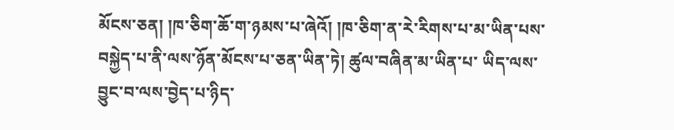མོངས་ཅན། །ཁ་ཅིག་ཆོ་ག་ཉམས་པ་ཞེའོ། །ཁ་ཅིག་ན་རེ་རིགས་པ་མ་ཡིན་པས་བསྐྱེད་པ་ནི་ལས་ཉོན་མོངས་པ་ཅན་ཡིན་ཏེ། ཚུལ་བཞིན་མ་ཡིན་པ་ ཡིད་ལས་བྱུང་བ་ལས་བྱེད་པ་ཉིད་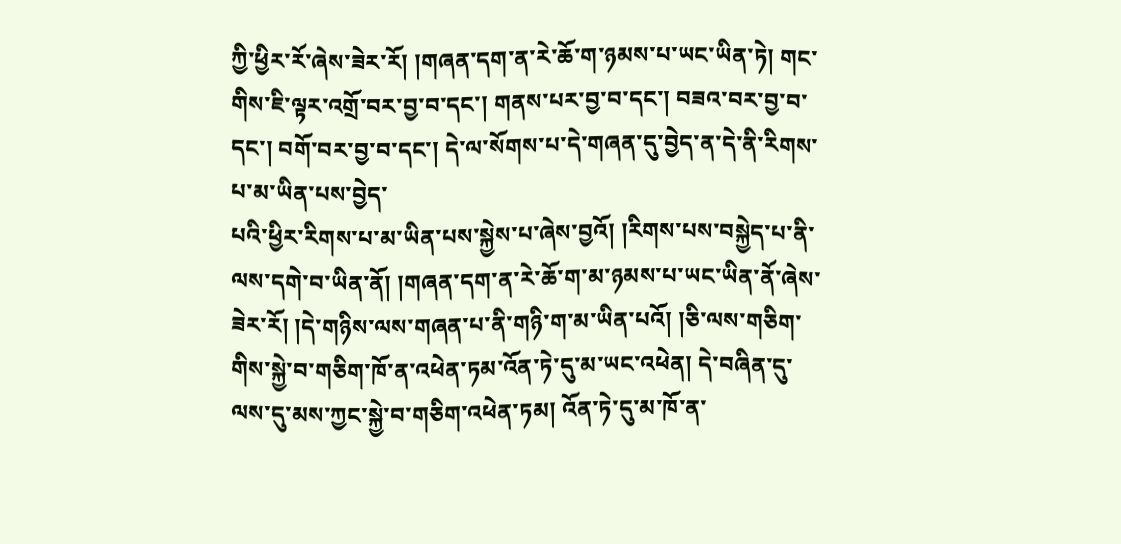ཀྱི་ཕྱིར་རོ་ཞེས་ཟེར་རོ། །གཞན་དག་ན་རེ་ཆོ་ག་ཉམས་པ་ཡང་ཡིན་ཏེ། གང་གིས་ཇི་ལྟར་འགྲོ་བར་བྱ་བ་དང་། གནས་པར་བྱ་བ་དང་། བཟའ་བར་བྱ་བ་དང་། བགོ་བར་བྱ་བ་དང་། དེ་ལ་སོགས་པ་དེ་གཞན་དུ་བྱེད་ན་དེ་ནི་རིགས་པ་མ་ཡིན་པས་བྱེད་
པའི་ཕྱིར་རིགས་པ་མ་ཡིན་པས་སྐྱེས་པ་ཞེས་བྱའོ། །རིགས་པས་བསྐྱེད་པ་ནི་ལས་དགེ་བ་ཡིན་ནོ། །གཞན་དག་ན་རེ་ཆོ་ག་མ་ཉམས་པ་ཡང་ཡིན་ནོ་ཞེས་ཟེར་རོ། །དེ་གཉིས་ལས་གཞན་པ་ནི་གཉི་ག་མ་ཡིན་པའོ། །ཅི་ལས་གཅིག་གིས་སྐྱེ་བ་གཅིག་ཁོ་ན་འཕེན་ཏམ་འོན་ཏེ་དུ་མ་ཡང་འཕེན། དེ་བཞིན་དུ་ལས་དུ་མས་ཀྱང་སྐྱེ་བ་གཅིག་འཕེན་ཏམ། འོན་ཏེ་དུ་མ་ཁོ་ན་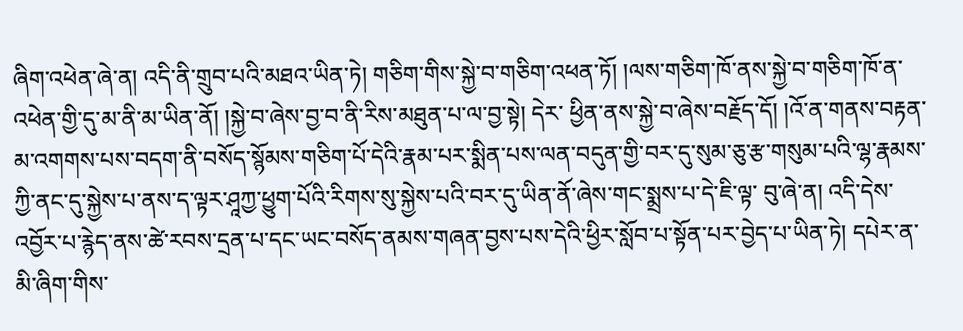ཞིག་འཕེན་ཞེ་ན། འདི་ནི་གྲུབ་པའི་མཐའ་ཡིན་ཏེ། གཅིག་གིས་སྐྱེ་བ་གཅིག་འཕན་ཏོ། །ལས་གཅིག་ཁོ་ནས་སྐྱེ་བ་གཅིག་ཁོ་ན་འཕེན་གྱི་དུ་མ་ནི་མ་ཡིན་ནོ། །སྐྱེ་བ་ཞེས་བྱ་བ་ནི་རིས་མཐུན་པ་ལ་བྱ་སྟེ། དེར་ ཕྱིན་ནས་སྐྱེ་བ་ཞེས་བརྗོད་དོ། །འོ་ན་གནས་བརྟན་མ་འགགས་པས་བདག་ནི་བསོད་སྙོམས་གཅིག་པོ་དེའི་རྣམ་པར་སྨིན་པས་ལན་བདུན་གྱི་བར་དུ་སུམ་ཅུ་རྩ་གསུམ་པའི་ལྷ་རྣམས་ཀྱི་ནང་དུ་སྐྱེས་པ་ནས་ད་ལྟར་ཤཱཀྱ་ཕྱུག་པོའི་རིགས་སུ་སྐྱེས་པའི་བར་དུ་ཡིན་ནོ་ཞེས་གང་སྨྲས་པ་དེ་ཇི་ལྟ་ བུ་ཞེ་ན། འདི་དེས་འབྱོར་པ་རྙེད་ནས་ཚེ་རབས་དྲན་པ་དང་ཡང་བསོད་ནམས་གཞན་བྱས་པས་དེའི་ཕྱིར་སློབ་པ་སྟོན་པར་བྱེད་པ་ཡིན་ཏེ། དཔེར་ན་མི་ཞིག་གིས་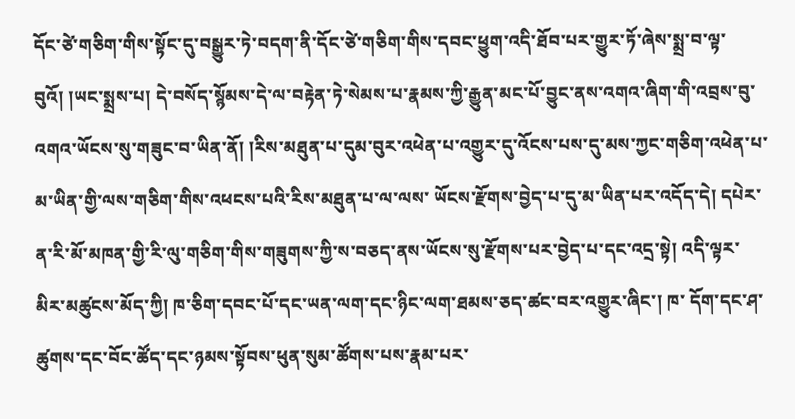དོང་ཙེ་གཅིག་གིས་སྟོང་དུ་བསྒྱུར་ཏེ་བདག་ནི་དོང་ཙེ་གཅིག་གིས་དབང་ཕྱུག་འདི་ཐོབ་པར་གྱུར་ཏོ་ཞེས་སྨྲ་བ་ལྟ་བུའོ། །ཡང་སྨྲས་པ། དེ་བསོད་སྙོམས་དེ་ལ་བརྟེན་ཏེ་སེམས་པ་རྣམས་ཀྱི་རྒྱུན་མང་པོ་བྱུང་ནས་འགའ་ཞིག་གི་འབྲས་བུ་འགའ་ཡོངས་སུ་གཟུང་བ་ཡིན་ནོ། །རིས་མཐུན་པ་དུམ་བུར་འཕེན་པ་འགྱུར་དུ་འོངས་པས་དུ་མས་ཀྱང་གཅིག་འཕེན་པ་མ་ཡིན་གྱི་ལས་གཅིག་གིས་འཕངས་པའི་རིས་མཐུན་པ་ལ་ལས་ ཡོངས་རྫོགས་བྱེད་པ་དུ་མ་ཡིན་པར་འདོད་དེ། དཔེར་ན་རི་མོ་མཁན་གྱི་རི་ལུ་གཅིག་གིས་གཟུགས་ཀྱི་ས་བཅད་ནས་ཡོངས་སུ་རྫོགས་པར་བྱེད་པ་དང་འདྲ་སྟེ། འདི་ལྟར་མིར་མཚུངས་མོད་ཀྱི། ཁ་ཅིག་དབང་པོ་དང་ཡན་ལག་དང་ཉིང་ལག་ཐམས་ཅད་ཚང་བར་འགྱུར་ཞིང་། ཁ་ དོག་དང་ཤ་ཚུགས་དང་བོང་ཚོད་དང་ཉམས་སྟོབས་ཕུན་སུམ་ཚོགས་པས་རྣམ་པར་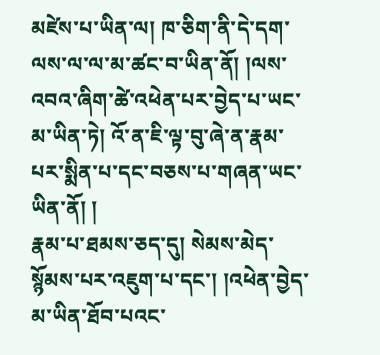མཛེས་པ་ཡིན་ལ། ཁ་ཅིག་ནི་དེ་དག་ལས་ལ་ལ་མ་ཚང་བ་ཡིན་ནོ། །ལས་འབའ་ཞིག་ཚེ་འཕེན་པར་བྱེད་པ་ཡང་མ་ཡིན་ཏེ། འོ་ན་ཇི་ལྟ་བུ་ཞེ་ན་རྣམ་པར་སྨིན་པ་དང་བཅས་པ་གཞན་ཡང་ཡིན་ནོ། །
རྣམ་པ་ཐམས་ཅད་དུ། སེམས་མེད་སྙོམས་པར་འཇུག་པ་དང་། །འཕེན་བྱེད་མ་ཡིན་ཐོབ་པའང་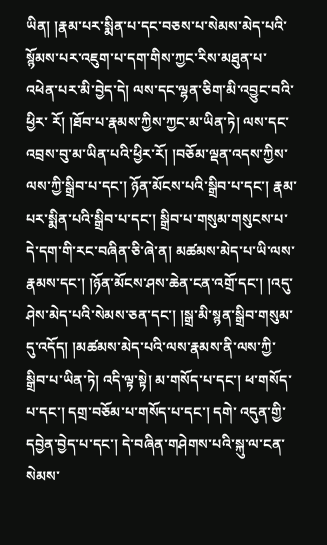ཡིན། །རྣམ་པར་སྨིན་པ་དང་བཅས་པ་སེམས་མེད་པའི་སྙོམས་པར་འཇུག་པ་དག་གིས་ཀྱང་རིས་མཐུན་པ་འཕེན་པར་མི་བྱེད་དེ། ལས་དང་ལྷན་ཅིག་མི་འབྱུང་བའི་ཕྱིར་ རོ། །ཐོབ་པ་རྣམས་ཀྱིས་ཀྱང་མ་ཡིན་ཏེ། ལས་དང་འབྲས་བུ་མ་ཡིན་པའི་ཕྱིར་རོ། །བཅོམ་ལྡན་འདས་ཀྱིས་ལས་ཀྱི་སྒྲིབ་པ་དང་། ཉོན་མོངས་པའི་སྒྲིབ་པ་དང་། རྣམ་པར་སྨིན་པའི་སྒྲིབ་པ་དང་། སྒྲིབ་པ་གསུམ་གསུངས་པ་དེ་དག་གི་རང་བཞིན་ཅི་ཞེ་ན། མཚམས་མེད་པ་ཡི་ལས་ རྣམས་དང་། །ཉོན་མོངས་ཤས་ཆེན་ངན་འགྲོ་དང་། །འདུ་ཤེས་མེད་པའི་སེམས་ཅན་དང་། །སྒྲ་མི་སྙན་སྒྲིབ་གསུམ་དུ་འདོད། །མཚམས་མེད་པའི་ལས་རྣམས་ནི་ལས་ཀྱི་སྒྲིབ་པ་ཡིན་ཏེ། འདི་ལྟ་སྟེ། མ་གསོད་པ་དང་། ཕ་གསོད་པ་དང་། དགྲ་བཅོམ་པ་གསོད་པ་དང་། དགེ་ འདུན་གྱི་དབྱེན་བྱེད་པ་དང་། དེ་བཞིན་གཤེགས་པའི་སྐུ་ལ་ངན་སེམས་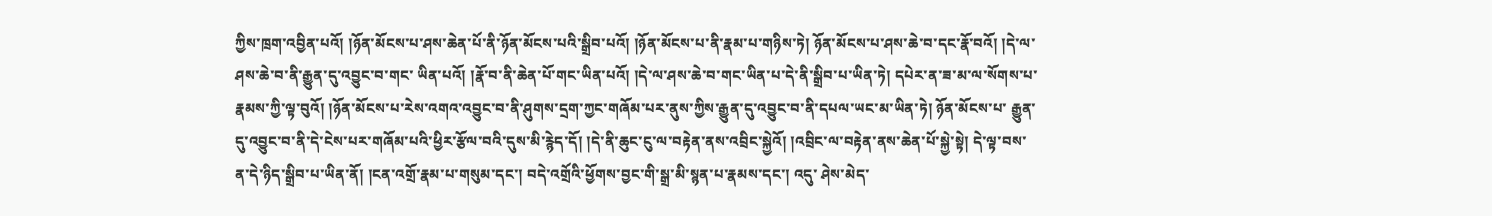ཀྱིས་ཁྲག་འབྱིན་པའོ། །ཉོན་མོངས་པ་ཤས་ཆེན་པོ་ནི་ཉོན་མོངས་པའི་སྒྲིབ་པའོ། །ཉོན་མོངས་པ་ནི་རྣམ་པ་གཉིས་ཏེ། ཉོན་མོངས་པ་ཤས་ཆེ་བ་དང་རྣོ་བའོ། །དེ་ལ་ཤས་ཆེ་བ་ནི་རྒྱུན་དུ་འབྱུང་བ་གང་ ཡིན་པའོ། །རྣོ་བ་ནི་ཆེན་པོ་གང་ཡིན་པའོ། །དེ་ལ་ཤས་ཆེ་བ་གང་ཡིན་པ་དེ་ནི་སྒྲིབ་པ་ཡིན་ཏེ། དཔེར་ན་ཟ་མ་ལ་སོགས་པ་རྣམས་ཀྱི་ལྟ་བུའོ། །ཉོན་མོངས་པ་རེས་འགའ་འབྱུང་བ་ནི་ཤུགས་དྲག་ཀྱང་གཞོམ་པར་ནུས་ཀྱིས་རྒྱུན་དུ་འབྱུང་བ་ནི་དཔལ་ཡང་མ་ཡིན་ཏེ། ཉོན་མོངས་པ་ རྒྱུན་དུ་འབྱུང་བ་ནི་དེ་ངེས་པར་གཞོམ་པའི་ཕྱིར་རྩོལ་བའི་དུས་མི་རྙེད་དོ། །དེ་ནི་ཆུང་ངུ་ལ་བརྟེན་ནས་འབྲིང་སྐྱེའོ། །འབྲིང་ལ་བརྟེན་ནས་ཆེན་པོ་སྐྱེ་སྟེ། དེ་ལྟ་བས་ན་དེ་ཉིད་སྒྲིབ་པ་ཡིན་ནོ། །ངན་འགྲོ་རྣམ་པ་གསུམ་དང་། བདེ་འགྲོའི་ཕྱོགས་བྱང་གི་སྒྲ་མི་སྙན་པ་རྣམས་དང་། འདུ་ ཤེས་མེད་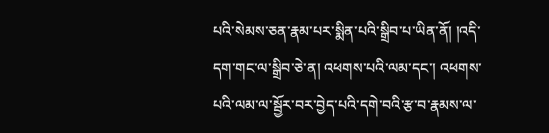པའི་སེམས་ཅན་རྣམ་པར་སྨིན་པའི་སྒྲིབ་པ་ཡིན་ནོ། །འདི་དག་གང་ལ་སྒྲིབ་ཅེ་ན། འཕགས་པའི་ལམ་དང་། འཕགས་པའི་ལམ་ལ་སྦྱོར་བར་བྱེད་པའི་དགེ་བའི་རྩ་བ་རྣམས་ལ་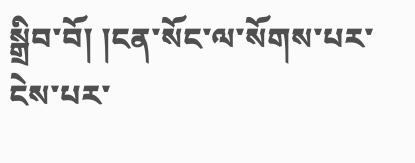སྒྲིབ་བོ། །ངན་སོང་ལ་སོགས་པར་ངེས་པར་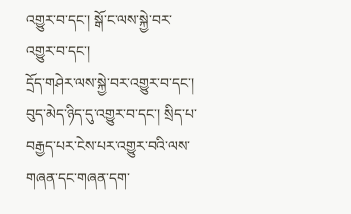འགྱུར་བ་དང་། སྒོ་ང་ལས་སྐྱེ་བར་འགྱུར་བ་དང་།
དྲོད་གཤེར་ལས་སྐྱེ་བར་འགྱུར་བ་དང་། བུད་མེད་ཉིད་དུ་འགྱུར་བ་དང་། སྲིད་པ་བརྒྱད་པར་ངེས་པར་འགྱུར་བའི་ལས་གཞན་དང་གཞན་དག་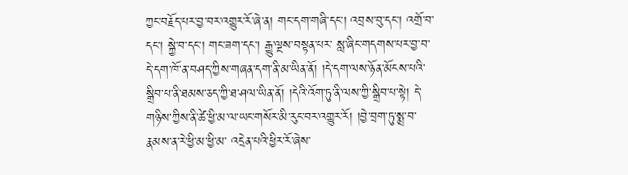ཀྱང་བརྗོད་པར་བྱ་བར་འགྱུར་རོ་ཞེ་ན། གང་དག་གཞི་དང་། འབྲས་བུ་དང་། འགྲོ་བ་དང་། སྐྱེ་བ་དང་། གང་ཟག་དང་། རྒྱུ་ལྔས་བསྟན་པར་ སླ་ཞིང་གདགས་པར་བྱ་བ་དེ་དག་ཁོ་ན་བཤད་ཀྱིས་གཞན་དག་ནི་མ་ཡིན་ནོ། །དེ་དག་ལས་ཉོན་མོངས་པའི་སྒྲིབ་པ་ནི་ཐམས་ཅད་ཀྱི་ཐ་ཤལ་ཡིན་ནོ། །དེའི་འོག་ཏུ་ནི་ལས་ཀྱི་སྒྲིབ་པ་སྟེ། དེ་གཉིས་ཀྱིས་ནི་ཚེ་ཕྱི་མ་ལ་ཡང་གསོར་མི་རུང་བར་འགྱུར་རོ། །བྱེ་བྲག་ཏུ་སྨྲ་བ་རྣམས་ན་རེ་ཕྱི་མ་ཕྱི་མ་ འདྲེན་པའི་ཕྱིར་རོ་ཞེས་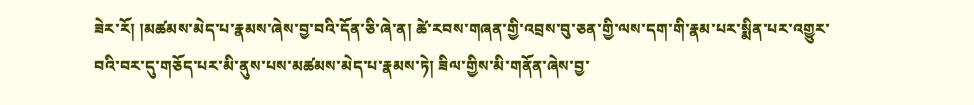ཟེར་རོ། །མཚམས་མེད་པ་རྣམས་ཞེས་བྱ་བའི་དོན་ཅི་ཞེ་ན། ཚེ་རབས་གཞན་གྱི་འབྲས་བུ་ཅན་གྱི་ལས་དག་གི་རྣམ་པར་སྨིན་པར་འགྱུར་བའི་བར་དུ་གཅོད་པར་མི་ནུས་པས་མཚམས་མེད་པ་རྣམས་ཏེ། ཟིལ་གྱིས་མི་གནོན་ཞེས་བྱ་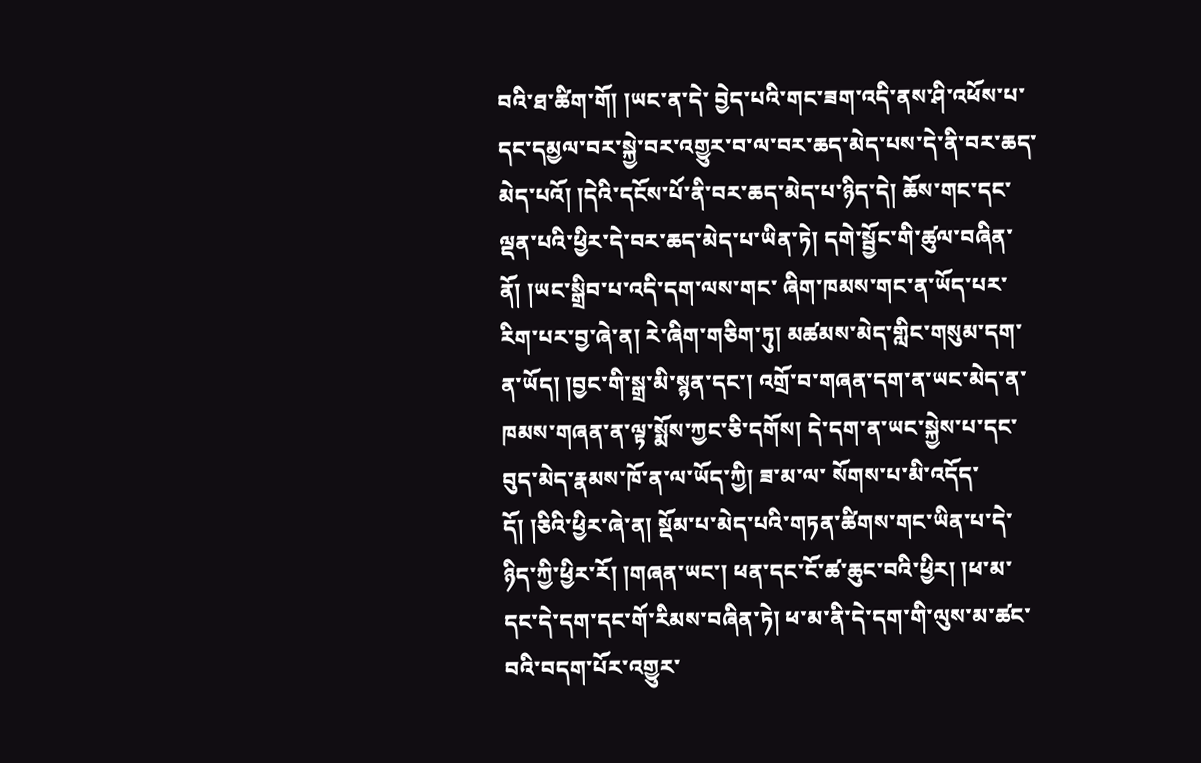བའི་ཐ་ཚིག་གོ། །ཡང་ན་དེ་ བྱེད་པའི་གང་ཟག་འདི་ནས་ཤི་འཕོས་པ་དང་དམྱལ་བར་སྐྱེ་བར་འགྱུར་བ་ལ་བར་ཆད་མེད་པས་དེ་ནི་བར་ཆད་མེད་པའོ། །དེའི་དངོས་པོ་ནི་བར་ཆད་མེད་པ་ཉིད་དེ། ཆོས་གང་དང་ལྡན་པའི་ཕྱིར་དེ་བར་ཆད་མེད་པ་ཡིན་ཏེ། དགེ་སྦྱོང་གི་ཚུལ་བཞིན་ནོ། །ཡང་སྒྲིབ་པ་འདི་དག་ལས་གང་ ཞིག་ཁམས་གང་ན་ཡོད་པར་རིག་པར་བྱ་ཞེ་ན། རེ་ཞིག་གཅིག་ཏུ། མཚམས་མེད་གླིང་གསུམ་དག་ན་ཡོད། །བྱང་གི་སྒྲ་མི་སྙན་དང་། འགྲོ་བ་གཞན་དག་ན་ཡང་མེད་ན་ཁམས་གཞན་ན་ལྟ་སྨོས་ཀྱང་ཅི་དགོས། དེ་དག་ན་ཡང་སྐྱེས་པ་དང་བུད་མེད་རྣམས་ཁོ་ན་ལ་ཡོད་ཀྱི། ཟ་མ་ལ་ སོགས་པ་མི་འདོད་དོ། །ཅིའི་ཕྱིར་ཞེ་ན། སྡོམ་པ་མེད་པའི་གཏན་ཚིགས་གང་ཡིན་པ་དེ་ཉིད་ཀྱི་ཕྱིར་རོ། །གཞན་ཡང་། ཕན་དང་ངོ་ཚ་ཆུང་བའི་ཕྱིར། །ཕ་མ་དང་དེ་དག་དང་གོ་རིམས་བཞིན་ཏེ། ཕ་མ་ནི་དེ་དག་གི་ལུས་མ་ཚང་བའི་བདག་པོར་འགྱུར་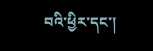བའི་ཕྱིར་དང་།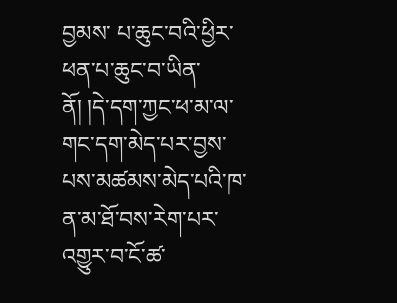བྱམས་ པ་ཆུང་བའི་ཕྱིར་ཕན་པ་ཆུང་བ་ཡིན་ནོ། །དེ་དག་ཀྱང་ཕ་མ་ལ་གང་དག་མེད་པར་བྱས་པས་མཚམས་མེད་པའི་ཁ་ན་མ་ཐོ་བས་རེག་པར་འགྱུར་བ་ངོ་ཚ་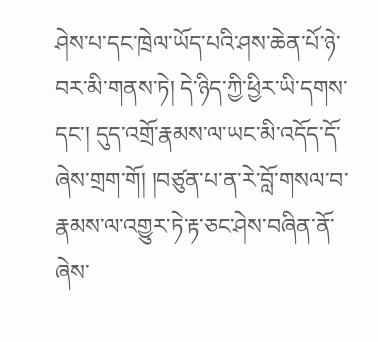ཤེས་པ་དང་ཁྲེལ་ཡོད་པའི་ཤས་ཆེན་པོ་ཉེ་བར་མི་གནས་ཏེ། དེ་ཉིད་ཀྱི་ཕྱིར་ཡི་དགས་དང་། དུད་འགྲོ་རྣམས་ལ་ཡང་མི་འདོད་དོ་
ཞེས་གྲག་གོ། །བཙུན་པ་ན་རེ་བློ་གསལ་བ་རྣམས་ལ་འགྱུར་ཏེ་རྟ་ཅང་ཤེས་བཞིན་ནོ་ཞེས་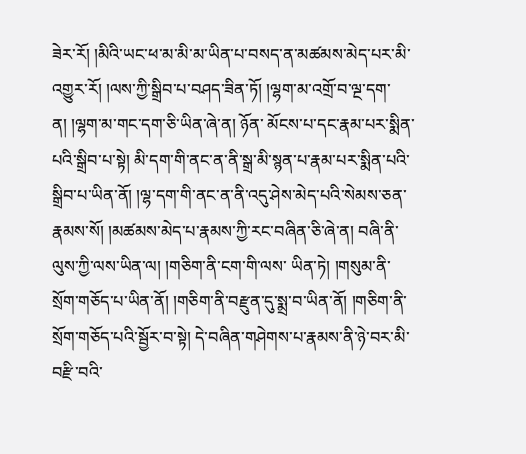ཟེར་རོ། །མིའི་ཡང་ཕ་མ་མི་མ་ཡིན་པ་བསད་ན་མཚམས་མེད་པར་མི་འགྱུར་རོ། །ལས་ཀྱི་སྒྲིབ་པ་བཤད་ཟིན་ཏོ། །ལྷག་མ་འགྲོ་བ་ལྔ་དག་ན། །ལྷག་མ་གང་དག་ཅི་ཡིན་ཞེ་ན། ཉོན་ མོངས་པ་དང་རྣམ་པར་སྨིན་པའི་སྒྲིབ་པ་སྟེ། མི་དག་གི་ནང་ན་ནི་སྒྲ་མི་སྙན་པ་རྣམ་པར་སྨིན་པའི་སྒྲིབ་པ་ཡིན་ནོ། །ལྷ་དག་གི་ནང་ན་ནི་འདུ་ཤེས་མེད་པའི་སེམས་ཅན་རྣམས་སོ། །མཚམས་མེད་པ་རྣམས་ཀྱི་རང་བཞིན་ཅི་ཞེ་ན། བཞི་ནི་ལུས་ཀྱི་ལས་ཡིན་ལ། །གཅིག་ནི་ངག་གི་ལས་ ཡིན་ཏེ། །གསུམ་ནི་སྲོག་གཅོད་པ་ཡིན་ནོ། །གཅིག་ནི་བརྫུན་དུ་སྨྲ་བ་ཡིན་ནོ། །གཅིག་ནི་སྲོག་གཅོད་པའི་སྦྱོར་བ་སྟེ། དེ་བཞིན་གཤེགས་པ་རྣམས་ནི་ཉེ་བར་མི་བརྫི་བའི་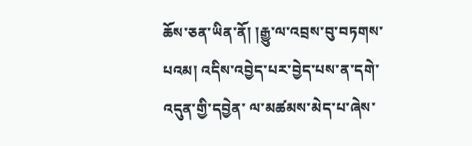ཆོས་ཅན་ཡིན་ནོ། །རྒྱུ་ལ་འབྲས་བུ་བཏགས་པའམ། འདིས་འབྱེད་པར་བྱེད་པས་ན་དགེ་འདུན་གྱི་དབྱེན་ ལ་མཚམས་མེད་པ་ཞེས་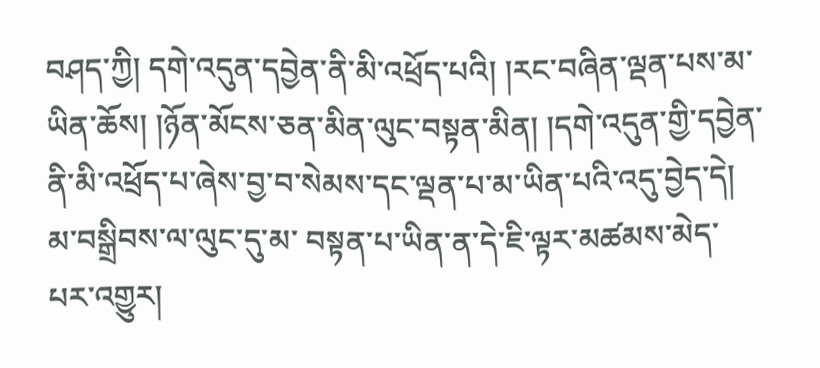བཤད་ཀྱི། དགེ་འདུན་དབྱེན་ནི་མི་འཕྲོད་པའི། །རང་བཞིན་ལྡན་པས་མ་ཡིན་ཆོས། །ཉོན་མོངས་ཅན་མིན་ལུང་བསྟན་མིན། །དགེ་འདུན་གྱི་དབྱེན་ནི་མི་འཕྲོད་པ་ཞེས་བྱ་བ་སེམས་དང་ལྡན་པ་མ་ཡིན་པའི་འདུ་བྱེད་དེ། མ་བསྒྲིབས་ལ་ལུང་དུ་མ་ བསྟན་པ་ཡིན་ན་དེ་ཇི་ལྟར་མཚམས་མེད་པར་འགྱུར།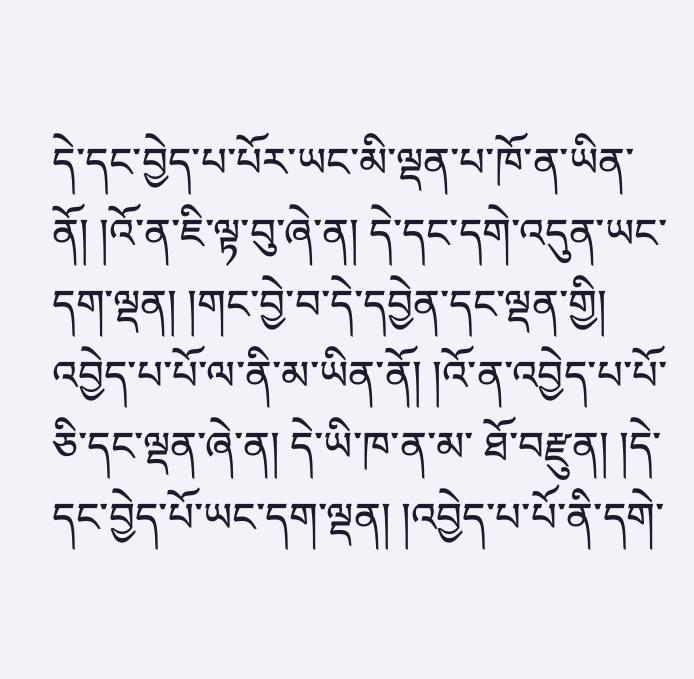དེ་དང་བྱེད་པ་པོར་ཡང་མི་ལྡན་པ་ཁོ་ན་ཡིན་ནོ། །འོ་ན་ཇི་ལྟ་བུ་ཞེ་ན། དེ་དང་དགེ་འདུན་ཡང་དག་ལྡན། །གང་བྱེ་བ་དེ་དབྱེན་དང་ལྡན་གྱི། འབྱེད་པ་པོ་ལ་ནི་མ་ཡིན་ནོ། །འོ་ན་འབྱེད་པ་པོ་ཅི་དང་ལྡན་ཞེ་ན། དེ་ཡི་ཁ་ན་མ་ ཐོ་བརྫུན། །དེ་དང་བྱེད་པོ་ཡང་དག་ལྡན། །འབྱེད་པ་པོ་ནི་དགེ་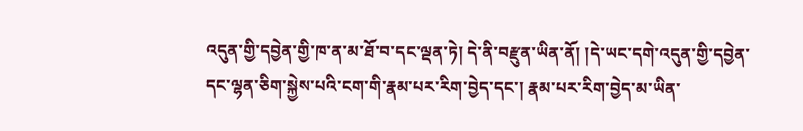འདུན་གྱི་དབྱེན་གྱི་ཁ་ན་མ་ཐོ་བ་དང་ལྡན་ཏེ། དེ་ནི་བརྫུན་ཡིན་ནོ། །དེ་ཡང་དགེ་འདུན་གྱི་དབྱེན་དང་ལྷན་ཅིག་སྐྱེས་པའི་ངག་གི་རྣམ་པར་རིག་བྱེད་དང་། རྣམ་པར་རིག་བྱེད་མ་ཡིན་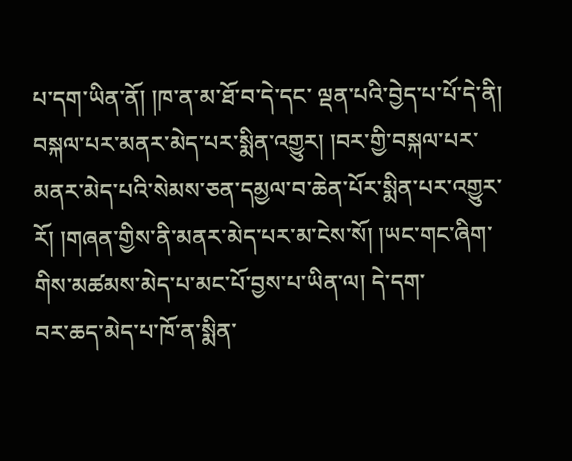པ་དག་ཡིན་ནོ། །ཁ་ན་མ་ཐོ་བ་དེ་དང་ ལྡན་པའི་བྱེད་པ་པོ་དེ་ནི། བསྐལ་པར་མནར་མེད་པར་སྨིན་འགྱུར། །བར་གྱི་བསྐལ་པར་མནར་མེད་པའི་སེམས་ཅན་དམྱལ་བ་ཆེན་པོར་སྨིན་པར་འགྱུར་རོ། །གཞན་གྱིས་ནི་མནར་མེད་པར་མ་ངེས་སོ། །ཡང་གང་ཞིག་གིས་མཚམས་མེད་པ་མང་པོ་བྱས་པ་ཡིན་ལ། དེ་དག་
བར་ཆད་མེད་པ་ཁོ་ན་སྨིན་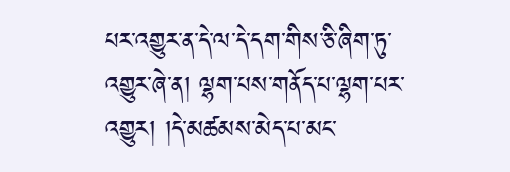པར་འགྱུར་ན་དེ་ལ་དེ་དག་གིས་ཅི་ཞིག་ཏུ་འགྱུར་ཞེ་ན། ལྷག་པས་གནོད་པ་ལྷག་པར་འགྱུར། །དེ་མཚམས་མེད་པ་མང་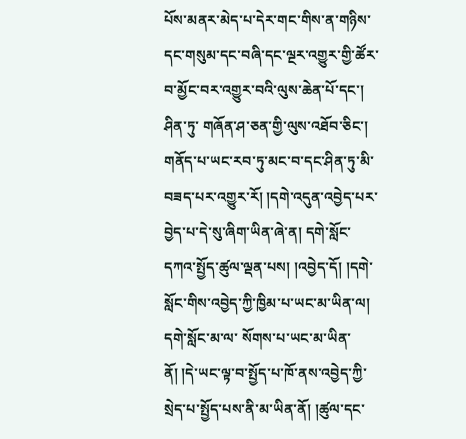པོས་མནར་མེད་པ་དེར་གང་གིས་ན་གཉིས་དང་གསུམ་དང་བཞི་དང་ལྔར་འགྱུར་གྱི་ཚོར་བ་མྱོང་བར་འགྱུར་བའི་ལུས་ཆེན་པོ་དང་། ཤིན་ཏུ་ གཞོན་ཤ་ཅན་གྱི་ལུས་འཐོབ་ཅིང་། གནོད་པ་ཡང་རབ་ཏུ་མང་བ་དང་ཤིན་ཏུ་མི་བཟད་པར་འགྱུར་རོ། །དགེ་འདུན་འབྱེད་པར་བྱེད་པ་དེ་སུ་ཞིག་ཡིན་ཞེ་ན། དགེ་སློང་དཀའ་སྤྱོད་ཚུལ་ལྡན་པས། །འབྱེད་དོ། །དགེ་སློང་གིས་འབྱེད་ཀྱི་ཁྱིམ་པ་ཡང་མ་ཡིན་ལ། དགེ་སློང་མ་ལ་ སོགས་པ་ཡང་མ་ཡིན་ནོ། །དེ་ཡང་ལྟ་བ་སྤྱོད་པ་ཁོ་ནས་འབྱེད་ཀྱི་སྲེད་པ་སྤྱོད་པས་ནི་མ་ཡིན་ནོ། །ཚུལ་དང་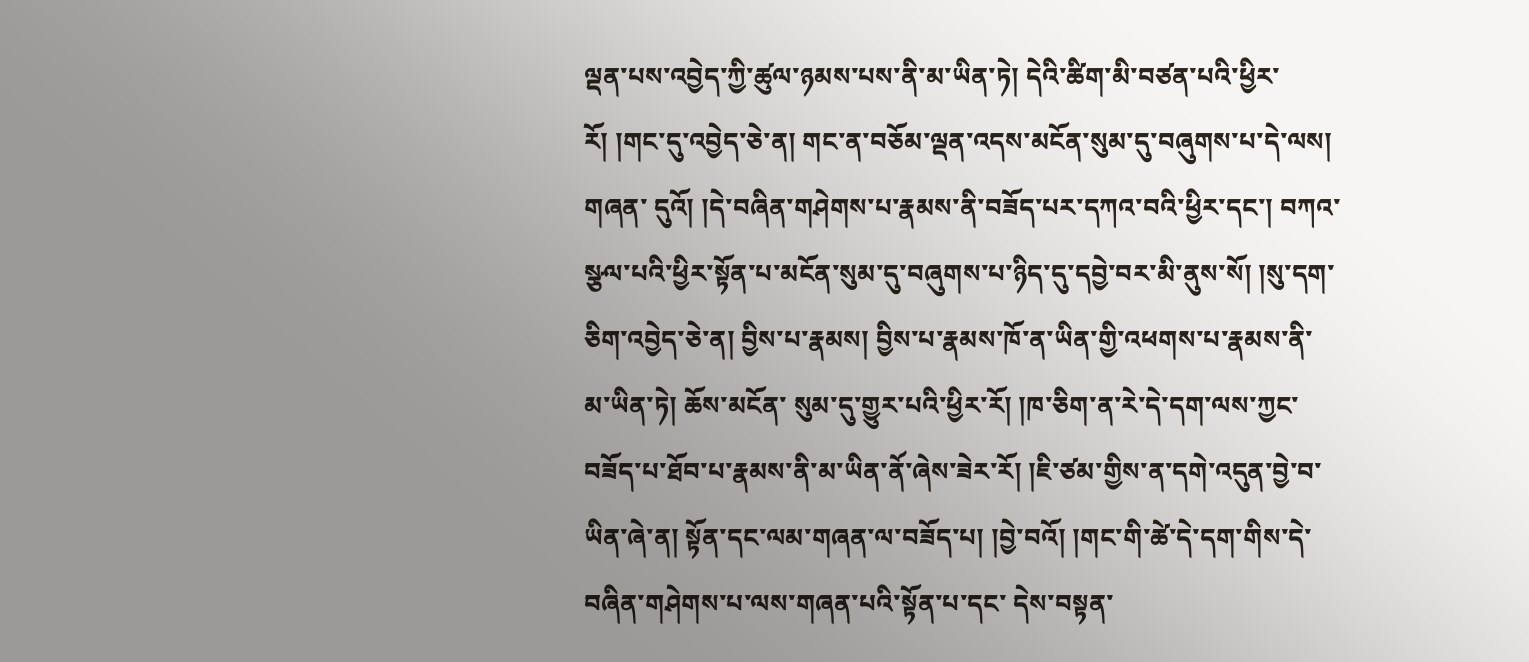ལྡན་པས་འབྱེད་ཀྱི་ཚུལ་ཉམས་པས་ནི་མ་ཡིན་ཏེ། དེའི་ཚིག་མི་བཙན་པའི་ཕྱིར་རོ། །གང་དུ་འབྱེད་ཅེ་ན། གང་ན་བཅོམ་ལྡན་འདས་མངོན་སུམ་དུ་བཞུགས་པ་དེ་ལས། གཞན་ དུའོ། །དེ་བཞིན་གཤེགས་པ་རྣམས་ནི་བཟོད་པར་དཀའ་བའི་ཕྱིར་དང་། བཀའ་སྩལ་པའི་ཕྱིར་སྟོན་པ་མངོན་སུམ་དུ་བཞུགས་པ་ཉིད་དུ་དབྱེ་བར་མི་ནུས་སོ། །སུ་དག་ཅིག་འབྱེད་ཅེ་ན། བྱིས་པ་རྣམས། བྱིས་པ་རྣམས་ཁོ་ན་ཡིན་གྱི་འཕགས་པ་རྣམས་ནི་མ་ཡིན་ཏེ། ཆོས་མངོན་ སུམ་དུ་གྱུར་པའི་ཕྱིར་རོ། །ཁ་ཅིག་ན་རེ་དེ་དག་ལས་ཀྱང་བཟོད་པ་ཐོབ་པ་རྣམས་ནི་མ་ཡིན་ནོ་ཞེས་ཟེར་རོ། །ཇི་ཙམ་གྱིས་ན་དགེ་འདུན་བྱེ་བ་ཡིན་ཞེ་ན། སྟོན་དང་ལམ་གཞན་ལ་བཟོད་པ། །བྱེ་བའོ། །གང་གི་ཚེ་དེ་དག་གིས་དེ་བཞིན་གཤེགས་པ་ལས་གཞན་པའི་སྟོན་པ་དང་ དེས་བསྟན་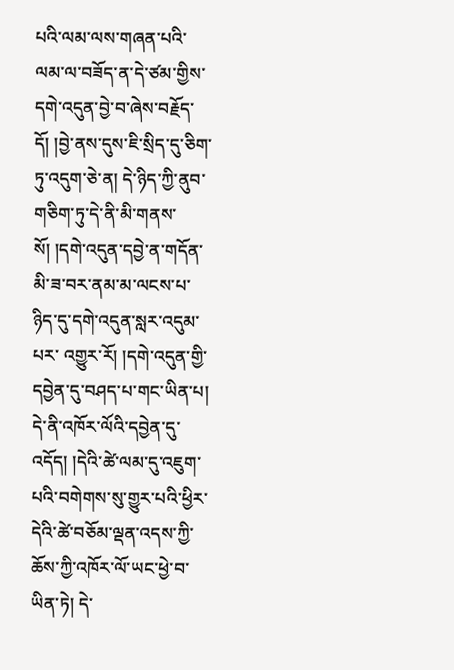པའི་ལམ་ལས་གཞན་པའི་ལམ་ལ་བཟོད་ན་དེ་ཙམ་གྱིས་དགེ་འདུན་བྱེ་བ་ཞེས་བརྗོད་དོ། །བྱེ་ནས་དུས་ཇི་སྲིད་དུ་ཅིག་ཏུ་འདུག་ཅེ་ན། དེ་ཉིད་ཀྱི་ནུབ་གཅིག་ཏུ་དེ་ནི་མི་གནས་སོ། །དགེ་འདུན་དབྱེ་ན་གདོན་མི་ཟ་བར་ནམ་མ་ལངས་པ་ཉིད་དུ་དགེ་འདུན་སླར་འདུམ་པར་ འགྱུར་རོ། །དགེ་འདུན་གྱི་དབྱེན་དུ་བཤད་པ་གང་ཡིན་པ། དེ་ནི་འཁོར་ལོའི་དབྱེན་དུ་འདོད། །དེའི་ཚེ་ལམ་དུ་འཇུག་པའི་བགེགས་སུ་གྱུར་པའི་ཕྱིར་དེའི་ཚེ་བཅོམ་ལྡན་འདས་ཀྱི་ཆོས་ཀྱི་འཁོར་ལོ་ཡང་ཕྱེ་བ་ཡིན་ཏེ། དེ་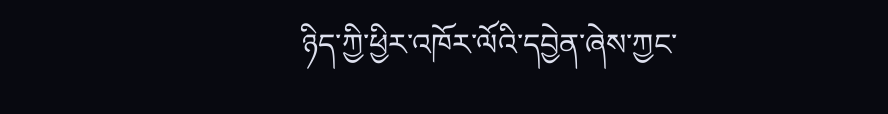ཉིད་ཀྱི་ཕྱིར་འཁོར་ལོའི་དབྱེན་ཞེས་ཀྱང་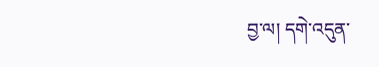བྱ་ལ། དགེ་འདུན་